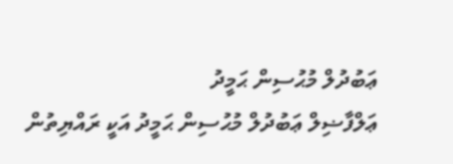ޢަބުދުލް މުޙުސިން ޙަމީދު
ޢަލްފާޟިލް ޢަބުދުލް މުޙުސިން ޙަމީދު އަކީ ރައްޔިތުން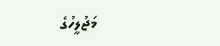މަޖުލީހުގެ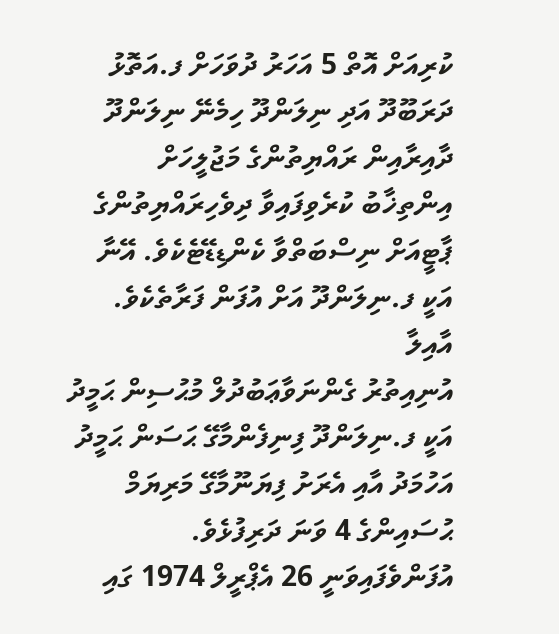ކުރިއަށް އޮތް 5 އަހަރު ދުވަހަށް ފ.އަތޮޅު ދަރަބޫދޫ އަދި ނިލަންދޫ ހިމެނޭ ނިލަންދޫ ދާއިރާއިން ރައްޔިތުންގެ މަޖުލީހަށް އިންތިޚާބު ކުރެވިފައިވާ ދިވެހިރައްޔިތުންގެ ޕާޓީއަށް ނިސްބަތްވާ ކެންޑިޑޭޓެކެވެ. އޭނާ އަކީ ފ.ނިލަންދޫ އަށް އުފަން ފަރާތެކެވެ.
އާއިލާ
އުނިއިތުރު ގެންނަވާޢަބުދުލް މުޙުސިން ޙަމީދު އަކީ ފ.ނިލަންދޫ ފިނިފެންމާގޭ ޙަސަން ޙަމީދު އަހުމަދު އާއި އެރަށު ފިޔަނޫމާގޭ މަރިޔަމް ޙުސައިންގެ 4 ވަނަ ދަރިފުޅެވެ. އުފަންވެފައިވަނީ 26 އެޕްރީލް 1974 ގައި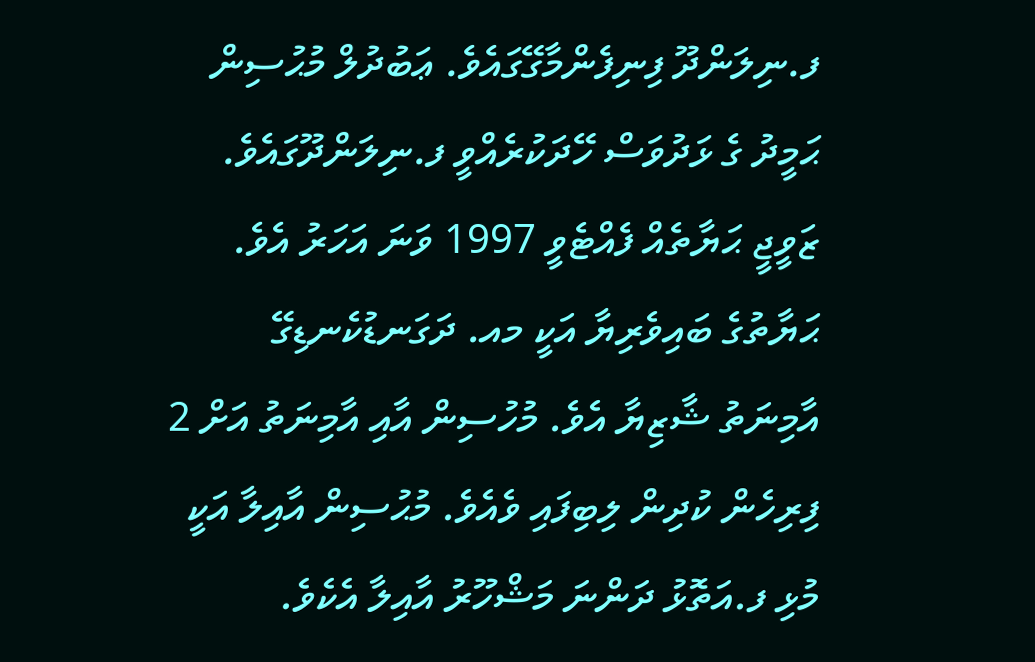ފ.ނިލަންދޫ ފިނިފެންމާގޭގައެވެ. ޢަބުދުލް މުޙުސިން ޙަމީދު ގެ ޅަދުވަސް ހޭދަކުރެއްވީ ފ.ނިލަންދޫގައެވެ. ޒަވީޖީ ޙަޔާތެއް ފެއްޓެވީ 1997 ވަނަ އަހަރު އެވެ. ޙަޔާތުގެ ބައިވެރިޔާ އަކީ މއ. ދަގަނޑުކެނޑިގޭ އާމިނަތު ޝާޒިޔާ އެވެ. މުހުސިން އާއި އާމިނަތު އަށް 2 ފިރިހެން ކުދިން ލިބިފައި ވެއެވެ. މުޙުސިން އާއިލާ އަކީ މުޅި ފ.އަތޮޅު ދަންނަ މަޝްހޫރު އާއިލާ އެކެވެ.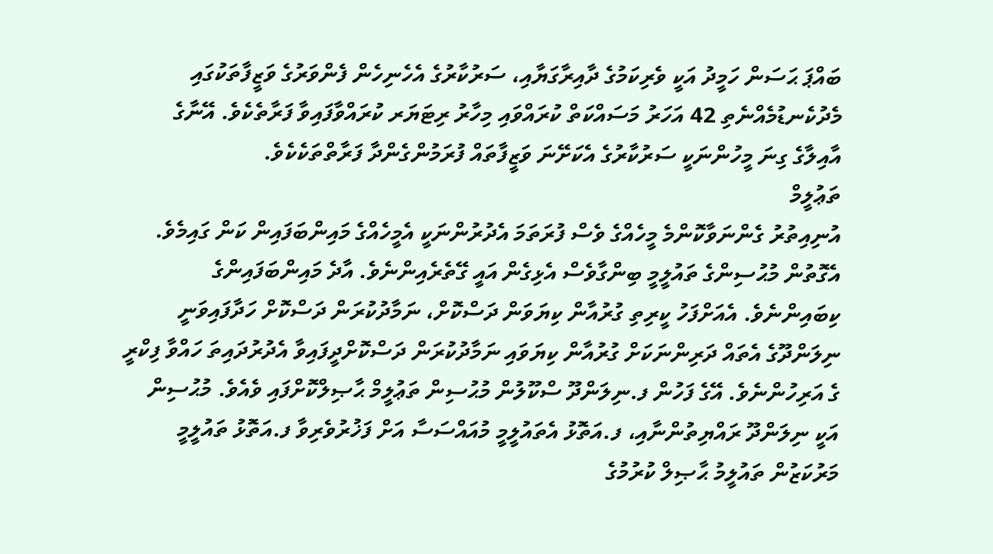ބައްޕަ ޙަސަން ހަމީދު އަކީ ވެރިކަމުގެ ދާއިރާގަޔާއި، ސަރުކާރުގެ އެހެނިހެން ފެންވަރުގެ ވަޒީފާތަކުގައި މެދުކެނޑުމެއްނެތި 42 އަހަރު މަސައްކަތް ކުރައްވައި މިހާރު ރިޓަޔަރ ކުރައްވާފައިވާ ފަރާތެކެވެ. އޭނާގެ އާއިލާގެ ގިނަ މީހުންނަކީ ސަރުކާރުގެ އެކަށޭނަ ވަޒީފާތައް ފުރަމުންގެންދާ ފަރާތްތަކެކެވެ.
ތަޢުލީމް
އުނިއިތުރު ގެންނަވާކޮންމެ މީހެއްގެ ވެސް ފުރަތަމަ އެދުރުންނަކީ އެމީހެއްގެ މައިންބަފައިން ކަން ގައިމެވެ. އެގޮތުން މުޙުސިންގެ ތައުލީމީ ބިންގާވެސް އެޅިގެން އައީ ގޭތެރެއިންނެވެ. އާދެ މައިންބަފައިންގެ ކިބައިންނެވެ. އެއަށްފަހު ކީރިތި ގުރުއާން ކިޔަވަން ދަސްކޮށް، ނަމާދުކުރަން ދަސްކޮށް ހަދާފައިވަނީ ނިލަންދޫގެ އެތައް ދަރިންނަކަށް ގުރުއާން ކިޔަވައި ނަމާދުކުރަން ދަސްކޮށްދީފައިވާ އެދުރުދައިތަ ހައްވާ ފިކްރީ ގެ އަރިހުންނެވެ. އޭގެ ފަހުން ފ.ނިލަންދޫ ސްކޫލުން މުޙުސިން ތަޢުލީމް ޙާޞިލްކޮށްފައި ވެއެވެ. މުޙުސިން އަކީ ނިލަންދޫ ރައްޔިތުންނާއި، ފ.އަތޮޅު އެތައުލީމީ މުއައްސަސާ އަށް ފަޚުރުވެރިވާ ފ.އަތޮޅު ތައުލީމީ މަރުކަޒުން ތައުލީމު ޙާޞިލް ކުރުމުގެ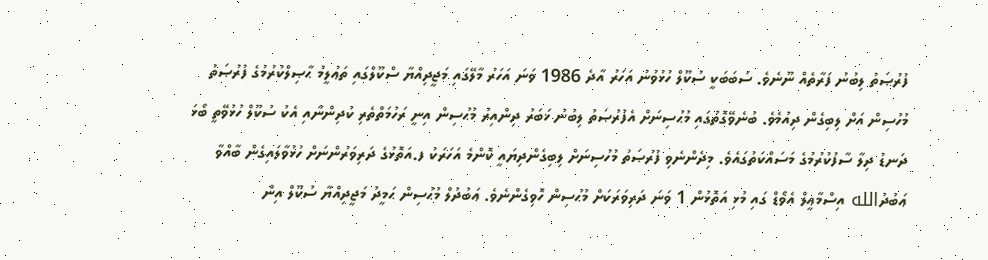ފުރުޞަތު ލިބުނު ފަރާތެއް ނޫނެވެ. ސަބަބަކީ ސުކޫލް ހުޅުވުނު އަހަރު އާދެ 1986 ވަނަ އަހަރު މާލޭގައި މަޖީދިއްޔާ ސްކޫލްގައި ތަޢުލީމު ޙާޞިލްކުރުމުގެ ފުރުޞަތު މުހުސިން އަށް ލިބިގެން ދިއުމެވެ. ބުނެވޭގޮތުގައި މުޙުސިނަށް އެފުރުޞަތު ލިބުނު ޚަބަރު ދިންއިރު މުޙުސިން އިނީ ރަހުމަތްތެރި ކުދިންނާއި އެކު ސުކޫލް ހުޅުވޭތީ ބޯޅަ ދަނޑު ދިލާ ސާފުކުރުމުގެ މަސައްކަތުގައެވެ. މިދެންނެވި ފުރުޞަތު މުހުސިނަށް ލިބިގެންދިޔައީ ކޮންމެ އަހަރަކު ފ.އަތޮޅުގެ ދަރިވަރުންނަށް ހުޅުވާލައިގެން ބާއްވާ ޢަބުދުالله އިސްމާޢީލް އެވޯޑް ގައި މުޅި އަތޮޅުން 1 ވަނަ ދަރިވަރަކަށް މުޙުސިން ހޮވިގެންނެވެ. ޢަބުދުލް މުޙުސިން ޙަމީދު މަޖީދިއްޔާ ސުކޫލް އިން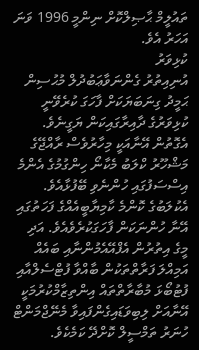ތައުލީމް ޙާޞިލްކޮށް ނިންމީ 1996 ވަނަ އަހަރު އެވެ.
ކުޅިވަރު
އުނިއިތުރު ގެންނަވާޢަބުދުލް މުޙުސިން ޙަމީދު ގިނަބަޔަކަށް ފާހަގަ ކުރެވޭނީ ކުޅިވަރުގެ ދާއިރާގައިކަން ޔަގީނެވެ. އެގޮތުން އޭނާއަކީ މިހާރުވެސް ރާއްޖޭގެ މަޝްހޫރު ކްލަބު މެކާނޯ ހިންގުމުގެ އެންމެ އިސްސަފުގައި ހުންނެވި ބޭފުޅާއެވެ. އެކުލަބުގެ ކޮންމެ ކާމިޔާބީއެއްގެ ފަހަތުގައި އޭނާ ހުންނަކަން ފާހަގަކުރެވެއެވެ. އަދި މީގެ އިތުރުން އެފްއޭއެމުންނާއި ބައެއް އަމިއްލަ ފަރާތްތަކުން ބާއްވާ ފުޓްސެލްއާއި ފުޓުބޯޅަ މުބާރާތްތައް އިންތިޒާމްކުރުމަކީ އޭނާއަށް ލިބިވަޑައިގެންފައިވާ މެނޭޖްމަންޓް ހުނަރު ތަމްސީލް ކޮށްދޭ ކަމެކެވެ.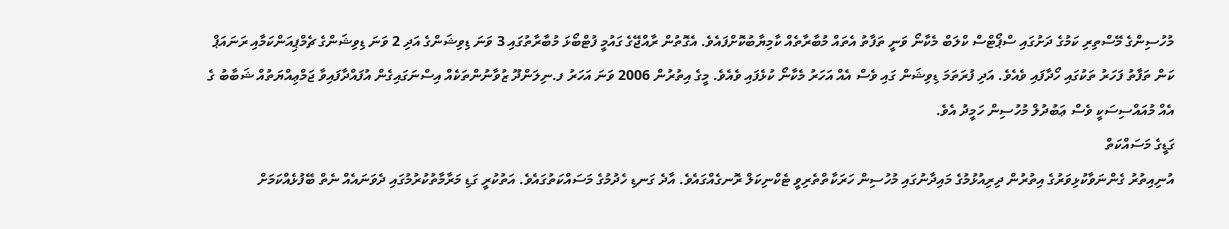މުހުސިންގެ މޭސްތިރި ކަމުގެ ދަށުގައި ސްޕޯޓްސް ކްލަބް މެކާނޯ ވަނީ ތަފާތު އެތައް މުބާރާތެއް ކާމިޔާބުކޮށްފައެވެ. އެގޮތުން ރާއްޖޭގެ ގައުމީ ފުޓްބޯޅަ މުބާރާތުގައި 3 ވަނަ ޑިވިޝަންގެ އަދި 2 ވަނަ ޑިވިޝަންގެ ޗެމްޕިއަންކަމާއި ރަނައަޕް ކަން ތަފާތު ފަހަރު ތަކުގައި ހޯދާފައި ވެއެވެ. އަދި ފުރަތަމަ ޑިވިޝަން ގައި ވެސް އެއް އަހަރު މެކާނޯ ކުޅެފައި ވެއެވެ. މީގެ އިތުރުން 2006 ވަނަ އަހަރު ފ.ނިލަންދޫ ޒުވާނުންތަކެއް އިސްނަގައިގެން އުފައްދާފައިވާ ޖަމްޢިއްޔަތުއް ޝަބާބު ގެ އެއް މުއައްސިސަކީ ވެސް ޢަބުދުލް މުހުސިން ހަމީދު އެވެ.
ގަޑީގެ މަސައްކަތް
އުނިއިތުރު ގެންނަވާކުޅިވަރުގެ އިތުރުން ދިރިއުޅުމުގެ މައިދާނުގައި މުހުސިން ހަރަކާތްތެރިވީ ޓެކްނިކަލް ރޮނގެއްގައެވެ. އާދެ ގަނޑި ހެދުމުގެ މަސައްކަތުގައެވެ. އަތުކުރީ ގަޑި މަރާމާތުކުރުމުގައި ދެވަނައެއް ނެތް ބޭފުޅެއްކަމަށް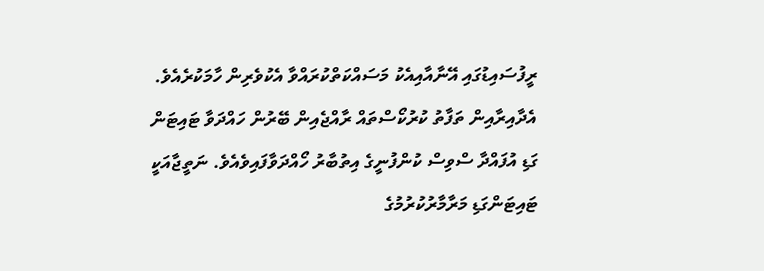ރީފުސައިޑުގައި އޭނާއާއިއެކު މަސައްކަތްކުރައްވާ އެކުވެރިން ހާމަކުރެއެވެ. އެދާއިރާއިން ތަފާތު ކުރުކޯސްތައް ރާއްޖެއިން ބޭރުން ހައްދަވާ ޓައިޓަން ގަޑި އުފައްދާ ސްވިސް ކުންފުނީގެ އިތުބާރު ހޯއްދަވާފައިވެއެވެ. ނަތީޖާއަކީ ޓައިޓަންގަޑި މަރާމާރުކުރުމުގެ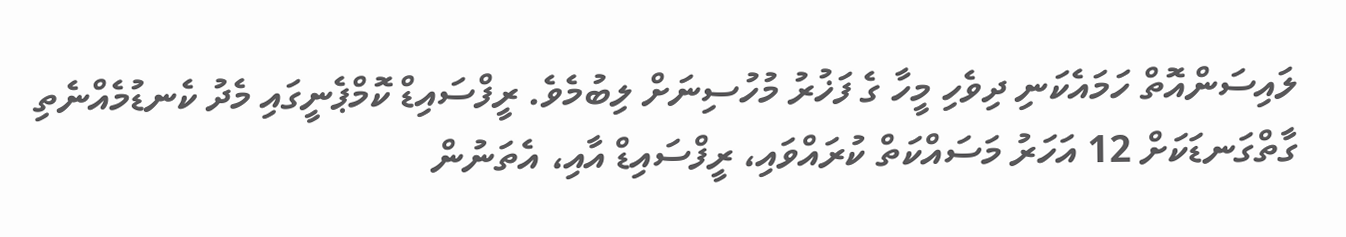ލައިސަންއޮތް ހަމައެކަނި ދިވެހި މީހާ ގެ ފަޚުރު މުހުސިނަށް ލިބުމެވެ. ރީފްސައިޑް ކޮމްޕެނީގައި މެދު ކެނޑުމެއްނެތި ގާތްގަނޑަކަށް 12 އަހަރު މަސައްކަތް ކުރައްވައި، ރީފްސައިޑް އާއި، އެތަނުން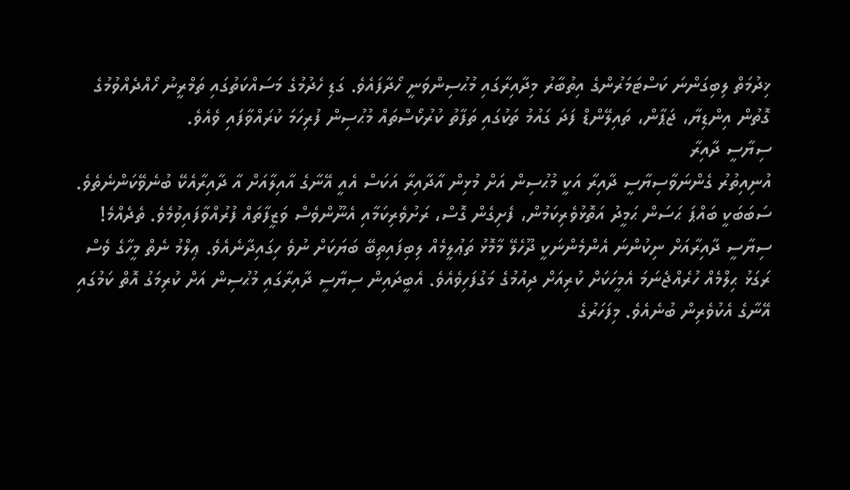ޚިދުމަތް ލިބިގަންނަ ކަސްޓަމަރުންގެ އިތުބާރު މިދާއިރާގައި މުޙުސިންވަނީ ހޯދާފައެވެ. ގަޑި ހެދުމުގެ މަސައްކަތުގައި ތަމްރީނު ހޯއްދެއްވުމުގެ ގޮތުން އިންޑިޔާ، ޖަޕާން، ތައިލޭންޑް ފަދަ ގައުމު ތަކުގައި ތަފާތު ކުރުކޯސްތައް މުޙުސިން ފުރިހަމަ ކުރައްވާފައި ވެއެވެ.
ސިޔާސީ ދާއިރާ
އުނިއިތުރު ގެންނަވާސިޔާސީ ދާއިރާ އަކީ މުޙުސިން އަށް މުޅިން އާދާއިރާ އަކަސް އެއީ އޭނާގެ އާއިލާއަށް އާ ދާއިރާއެކޭ ބުނެވޭކަންނެތެވެ. ސަބަބަކީ ބައްޕަ ޙަސަން ޙަމީދު އަތޮޅުވެރިކަމުން، ފެށިގެން ގޮސް، ރަށުވެރިކަމާއި އެނޫންވެސް ވަޒީފާތައް ފުރުއްވާފައިވުމެވެ. ތެދެއްމެ! ސިޔާސީ ދާއިރާއަށް ނިކުންނަ އެންމެންނަކީ ދޫހެލޭ މާމޮޅު ތަޢުލީމެއް ލިބިފައިތިބޭ ބަޔަކަށް ނުވެ ހިގައިދާނެއެވެ. ޢިލްމު ނެތް މީހާގެ ވެސް ރަގަޅު ޙިލްމެއް ހުރެއްޖެނަމަ އެމީހަކަށް ކުރިއަށް ދިއުމުގެ މަގުފަހިވެއެވެ. އެބީދައިން ސިޔާސީ ދާއިރާގައި މުޙުސިން އަށް ކުރިމަގު އޮތް ކަމުގައި އޭނާގެ އެކުވެރިން ބުނެއެވެ. މިފަހަރުގެ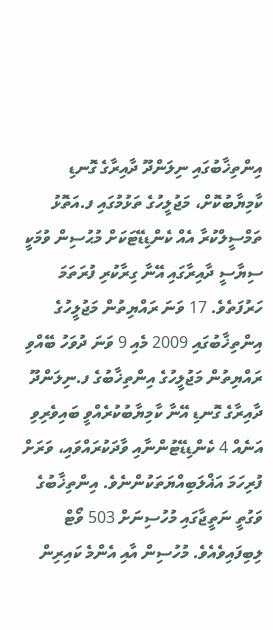އިންތިޚާބުގައި ނިލަންދޫ ދާއިރާގެ ގޮނޑި ކާމިޔާބުކޮށް، މަޖުލީހުގެ ތަޅުމުގައި ފ.އަތޮޅު ތަމްސީލްކުރާ އެއް ކެންޑިޑޭޓަކަށް މުޙުސިން ވުމަކީ ސިޔާސީ ދާއިރާގައި އޭނާ ގިރާކުރި ފުރަތަމަ ހަރުފަތެވެ. 17 ވަނަ ރައްޔިތުން މަޖުލީހުގެ އިންތިޚާބުގައި 2009 މެއި 9 ވަނަ ދުވަހު ބޭއްވި ރައްޔިތުން މަޖުލީހުގެ އިންތިޚާބުގެ ފ.ނިލަންދޫ ދާއިރާގެ ގޮނޑި އޭނާ ކާމިޔާބުކުރެއްވީ ބައިވެރިވި އަނެއް 4 ކެންޑިޑޭޓުންނާއި ވާދަކުރައްވައި، ވަރަށް ފުރިހަމަ އަޣްލަބިއްޔަތަކުންނެވެ. އިންތިޚާބުގެ ވަގުތީ ނަތީޖާގައި މުހުސިނަށް 503 ވޯޓް ލިބިފައިވެއެވެ. މުހުސިން އާއި އެންމެ ކައިރިން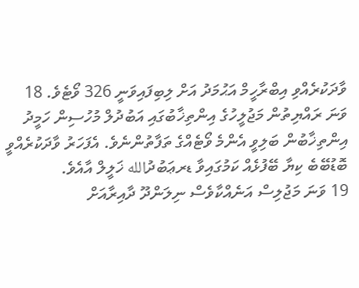ވާދަކުރެއްވި އިބްރާހީމް އަޙުމަދު އަށް ލިބިފައިވަނީ 326 ވޯޓެވެ. 18 ވަނަ ރައްޔިތުން މަޖުލީހުގެ އިންތިޚާބުގައި އަބުދުލް މުހުސިން ހަމީދު އިންތިޚާބުން ބަލިވީ އެންމެ ވޯޓެއްގެ ތަފާތުންނެވެ. އެފަހަރު ވާދަކުރެއްވީ ބޮޑުބޭބެ ކިޔާ ބޭފުޅެއް ކަމުގައިވާ ޑރޢަބުދުالله ޚަލީލް އާއެވެ.
19 ވަނަ މަޖުލިސް އަނެއްކާވެސް ނިލަންދޫ ދާއިރާއަށް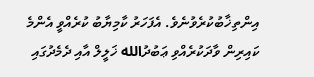އިންތިޚާބުކުރެވުނެވެ. އެފަހަރު ކާމިޔާބު ކުރެއްވީ އެންމެ ކައިރިން ވާދަކުރެއްވި ޢަބުދުالله ޚަލީލް އާއި ދެމެދުގައި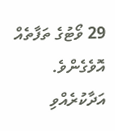29 ވޯޓުގެ ތަފާތެއް އޮވެގެންވެ.
އަދާކުރެއްވި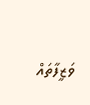ވަޒީފާތައް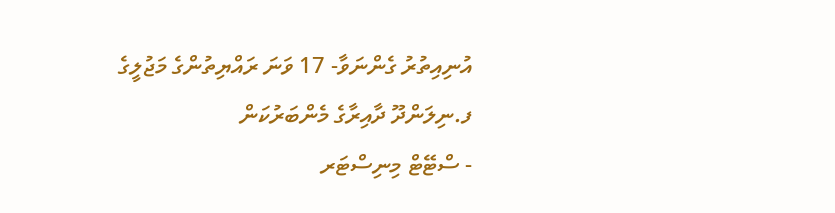އުނިއިތުރު ގެންނަވާ- 17 ވަނަ ރައްޔިތުންގެ މަޖުލީގެ ފ.ނިލަންދޫ ދާއިރާގެ މެންބަރުކަން
- ސްޓޭޓް މިނިސްޓަރ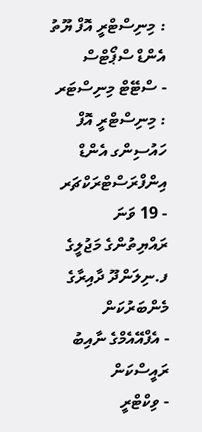: މިނިސްޓްރީ އޮފް ޔޫތު އެންޑް ސްޕޯޓްސް
- ސްޓޭޓް މިނިސްޓަރ : މިނިސްޓްރީ އޮފް ހައުސިންގ އެންޑް އިންފްރަސްޓްރަކްޗަރ
- 19 ވަނަ ރައްޔިތުންގެ މަޖުލީގެ ފ.ނިލަންދޫ ދާއިރާގެ މެންބަރުކަން
- އެފްއޭއެމްގެ ނާއިބު ރައީސްކަން
- ވިކްޓްރީ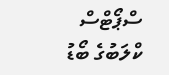ސްޕޯޓްސް ކްލަބުގެ ބޯޑު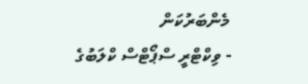މެންބަރުކަން
- ވިކްޓްރީ ސްޕޯޓްސް ކްލަބުގެ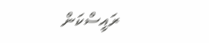ރައީސްކަން